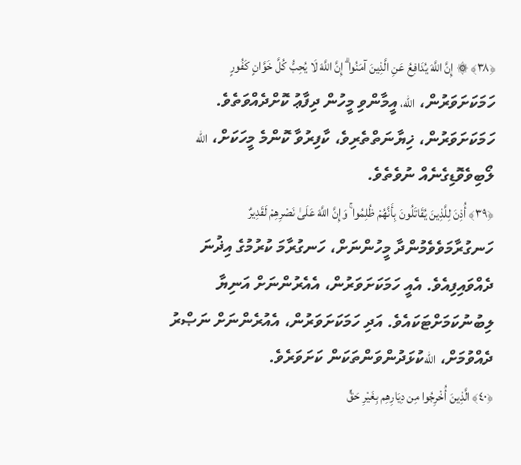﴿٣٨﴾ ۞ إِنَّ اللَّهَ يُدَافِعُ عَنِ الَّذِينَ آمَنُوا ۗ إِنَّ اللَّهَ لَا يُحِبُّ كُلَّ خَوَّانٍ كَفُورٍ ހަމަކަށަވަރުން، الله، އީމާންވި މީހުން ދިފާޢު ކޮށްދެއްވަތެވެ. ހަމަކަށަވަރުން، ޚިޔާނަތްތެރިވެ، ކާފިރުވާ ކޮންމެ މީހަކަށް، الله ލޯބިވެވޮޑިގެނެއް ނުވެތެވެ.
﴿٣٩﴾ أُذِنَ لِلَّذِينَ يُقَاتَلُونَ بِأَنَّهُمْ ظُلِمُوا ۚ وَإِنَّ اللَّهَ عَلَىٰ نَصْرِهِمْ لَقَدِيرٌ ހަނގުރާމަވެވެމުންދާ މީހުންނަށް، ހަނގުރާމަ ކުރުމުގެ އިޛުނަ ދެއްވައިފިއެވެ. އެއީ ހަމަކަށަވަރުން، އެއެރުންނަށް އަނިޔާ ލިބުނުކަމަށްޓަކައެވެ. އަދި ހަމަކަށަވަރުން، އެއުރެންނަށް ނަޞްރު ދެއްވުމަށް، اللهކުޅަދުންވަންތަކަން ކަށަވަރެވެ.
﴿٤٠﴾ الَّذِينَ أُخْرِجُوا مِن دِيَارِهِم بِغَيْرِ حَقٍّ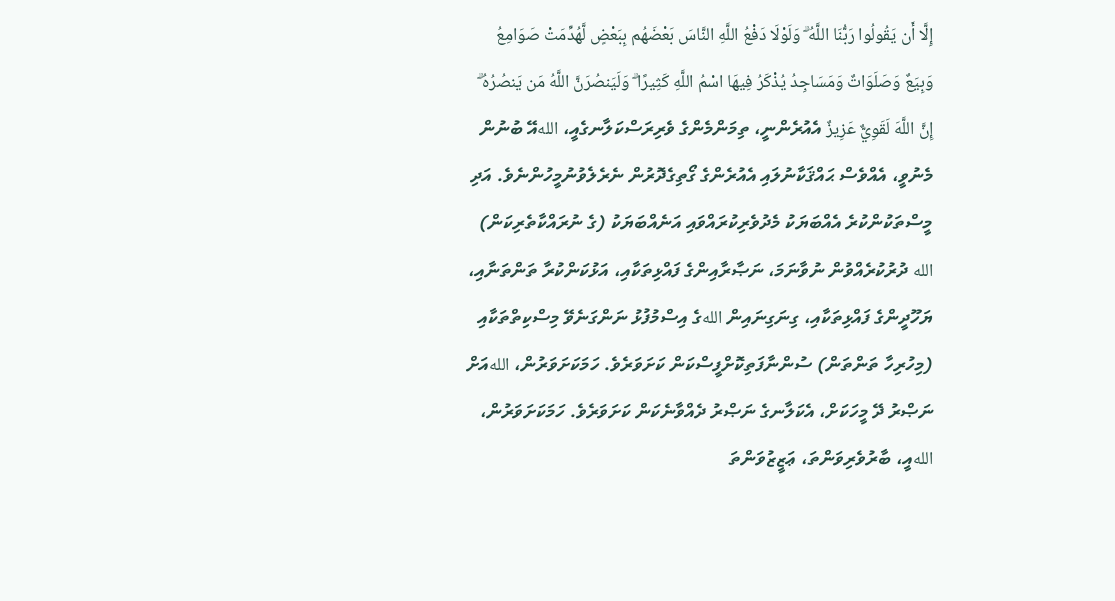إِلَّا أَن يَقُولُوا رَبُّنَا اللَّهُ ۗ وَلَوْلَا دَفْعُ اللَّهِ النَّاسَ بَعْضَهُم بِبَعْضٍ لَّهُدِّمَتْ صَوَامِعُ وَبِيَعٌ وَصَلَوَاتٌ وَمَسَاجِدُ يُذْكَرُ فِيهَا اسْمُ اللَّهِ كَثِيرًا ۗ وَلَيَنصُرَنَّ اللَّهُ مَن يَنصُرُهُ ۗ إِنَّ اللَّهَ لَقَوِيٌّ عَزِيزٌ އެއުރެންނީ، ތިމަންމެންގެ ވެރިރަސްކަލާނގެއީ، اللهއޭ ބުނުން މެނުވީ، އެއްވެސް ޙައްޤަކާނުލައި އެއުރެންގެ ގޯތިގެދޮރުން ނެރެލެވުނުމީހުންނެވެ. އަދި މީސްތަކުންކުރެ އެއްބަޔަކު މެދުވެރިކުރައްވައި އަނެއްބަޔަކު (ގެ ނުރައްކާތެރިކަން) الله ދުރުކުރެއްވުން ނުވާނަމަ، ނަޞާރާއިންގެ ފައްޅިތަކާއި، އަޅުކަންކުރާ ތަންތަނާއި، ޔަހޫދީންގެ ފައްޅިތަކާއި، ގިނަގިނައިން اللهގެ އިސްމުފުޅު ނަންގަނެވޭ މިސްކިތްތަކާއި (މިހުރިހާ ތަންތަން) ސުންނާފަތިކޮށްފީސްކަން ކަށަވަރެވެ. ހަމަކަށަވަރުން، اللهއަށް ނަޞްރު ދޭ މީހަކަށް، އެކަލާނގެ ނަޞްރު ދެއްވާނެކަން ކަށަވަރެވެ. ހަމަކަށަވަރުން، اللهއީ، ބާރުވެރިވަންތަ، ޢަޒީޒުވަންތަ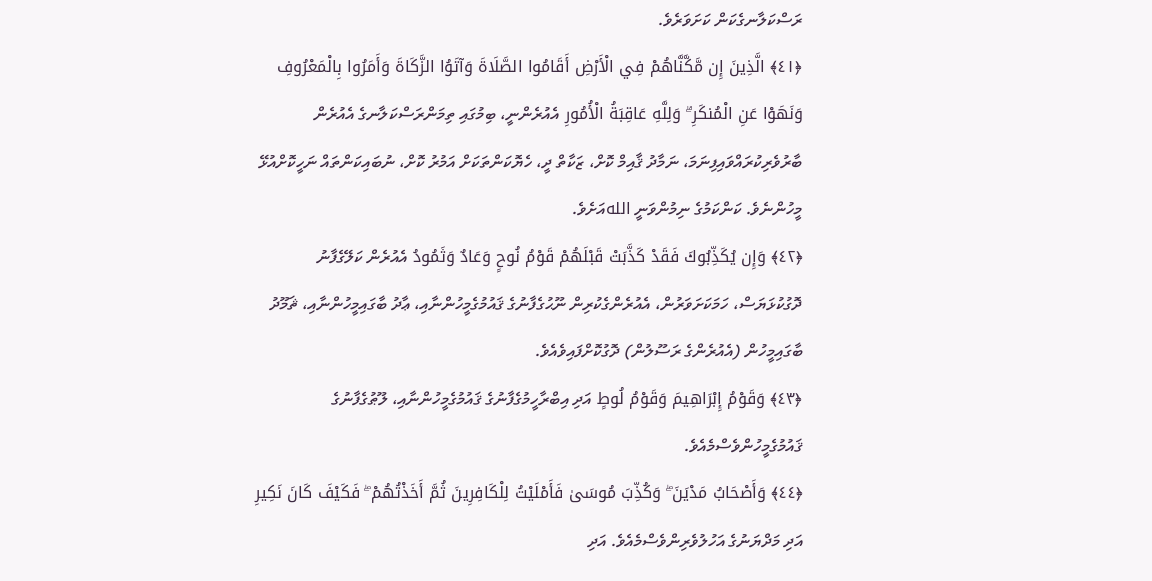ރަސްކަލާނގެކަން ކަށަވަރެވެ.
﴿٤١﴾ الَّذِينَ إِن مَّكَّنَّاهُمْ فِي الْأَرْضِ أَقَامُوا الصَّلَاةَ وَآتَوُا الزَّكَاةَ وَأَمَرُوا بِالْمَعْرُوفِ وَنَهَوْا عَنِ الْمُنكَرِ ۗ وَلِلَّهِ عَاقِبَةُ الْأُمُورِ އެއުރެންނީ، ބިމުގައި ތިމަންރަސްކަލާނގެ އެއުރެން ބާރުވެރިކުރައްވައިފިނަމަ، ނަމާދު ޤާއިމް ކޮށް، ޒަކާތް ދީ، ހެޔޮކަންތަކަށް އަމުރު ކޮށް، ނުބައިކަންތައް ނަހީކޮށްއުޅޭ މީހުންނެވެ. ކަންކަމުގެ ނިމުންވަނީ اللهއަށެވެ.
﴿٤٢﴾ وَإِن يُكَذِّبُوكَ فَقَدْ كَذَّبَتْ قَبْلَهُمْ قَوْمُ نُوحٍ وَعَادٌ وَثَمُودُ އެއުރެން ކަލޭގެފާނު ދޮގުކުޅަޔަސް، ހަމަކަށަވަރުން، އެއުރެންގެކުރިން ނޫޙުގެފާނުގެ ޤައުމުގެމީހުންނާއި، ޢާދު ބާގައިމީހުންނާއި، ޘަމޫދު ބާގައިމީހުން (އެއުރެންގެ ރަސޫލުން) ދޮގުކޮށްފައިވެއެވެ.
﴿٤٣﴾ وَقَوْمُ إِبْرَاهِيمَ وَقَوْمُ لُوطٍ އަދި އިބްރާހީމުގެފާނުގެ ޤައުމުގެމީހުންނާއި، ލޫޠުގެފާނުގެ ޤައުމުގެމީހުންވެސްމެއެވެ.
﴿٤٤﴾ وَأَصْحَابُ مَدْيَنَ ۖ وَكُذِّبَ مُوسَىٰ فَأَمْلَيْتُ لِلْكَافِرِينَ ثُمَّ أَخَذْتُهُمْ ۖ فَكَيْفَ كَانَ نَكِيرِ އަދި މަދްޔަނުގެ އަހުލުވެރިންވެސްމެއެވެ. އަދި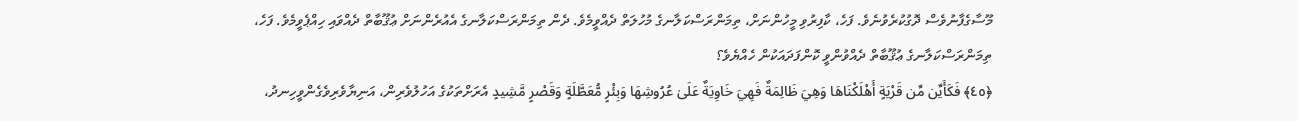މޫސާގެފާނުވެސް ދޮގުކުރެވުނެވެ. ފަހެ، ކާފިރުވި މީހުންނަށް، ތިމަންރަސްކަލާނގެ މުހުލަތް ދެއްވީމެވެ. ދެން ތިމަންރަސްކަލާނގެ އެއުރެންނަށް ޢުޤޫބާތް ދެއްވައި ހިއްޕެވީމެވެ. ފަހެ، ތިމަންރަސްކަލާނގެ ޢުޤޫބާތް ދެއްވުންވީ ކޮންފަދައަކުން ހެއްޔެވެ؟
﴿٤٥﴾ فَكَأَيِّن مِّن قَرْيَةٍ أَهْلَكْنَاهَا وَهِيَ ظَالِمَةٌ فَهِيَ خَاوِيَةٌ عَلَىٰ عُرُوشِهَا وَبِئْرٍ مُّعَطَّلَةٍ وَقَصْرٍ مَّشِيدٍ އެރަށްތަކުގެ އަހުލުވެރިން، އަނިޔާވެރިވެގެންވީހިނދު،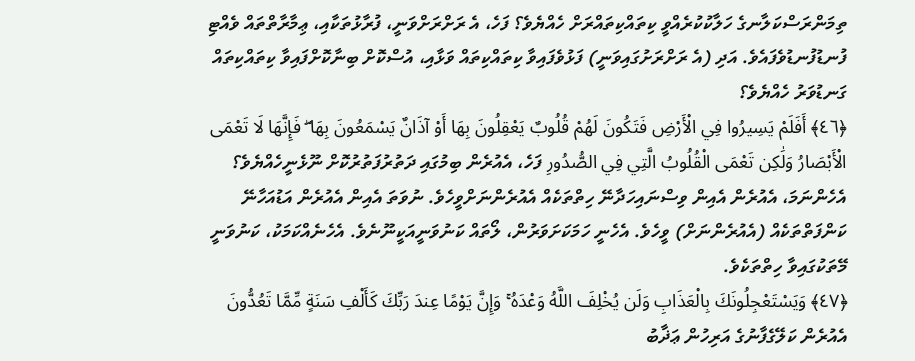ތިމަންރަސްކަލާނގެ ހަލާކުކުރެއްވީ ކިތައްކިތައްރަށް ހެއްޔެވެ؟ ފަހެ، އެ ރަށްރަށްވަނީ، ފުރާޅުތަކާއި، ޢިމާރާތްތައް ވެއްޓި ފުނޑުފުނޑުވެފައެވެ. އަދި (އެ ރަށްރަށުގައިވަނީ) ފަޅުވެފައިވާ ކިތައްކިތައް ވަޅާއި، އުސްކޮށް ބިނާކޮށްފައިވާ ކިތައްކިތައް ގަނޑުވަރު ހެއްޔެވެ؟
﴿٤٦﴾ أَفَلَمْ يَسِيرُوا فِي الْأَرْضِ فَتَكُونَ لَهُمْ قُلُوبٌ يَعْقِلُونَ بِهَا أَوْ آذَانٌ يَسْمَعُونَ بِهَا ۖ فَإِنَّهَا لَا تَعْمَى الْأَبْصَارُ وَلَٰكِن تَعْمَى الْقُلُوبُ الَّتِي فِي الصُّدُورِ ފަހެ، އެއުރެން ބިމުގައި ދަތުރުފަތުރުކޮށް ނޫޅެނީހެއްޔެވެ؟ އެހެންނަމަ، އެއުރެން އެއިން ވިސްނައިހަދާނޭ ހިތްތަކެއް އެއުރެންނަށްވީހެވެ. ނުވަތަ އެއިން އެއުރެން އަޑުއަހާނޭ ކަންފަތްތަކެއް (އެއުރެންނަށް) ވީހެވެ. އެހެނީ ހަމަކަށަވަރުން، ލޯތައް ކަނުވަނީއަކީނޫނެވެ. އެހެނެއްކަމަކު، ކަނުވަނީ މޭތަކުގައިވާ ހިތްތަކެވެ.
﴿٤٧﴾ وَيَسْتَعْجِلُونَكَ بِالْعَذَابِ وَلَن يُخْلِفَ اللَّهُ وَعْدَهُ ۚ وَإِنَّ يَوْمًا عِندَ رَبِّكَ كَأَلْفِ سَنَةٍ مِّمَّا تَعُدُّونَ އެއުރެން ކަލޭގެފާނުގެ އަރިހުން ޢަޛާބު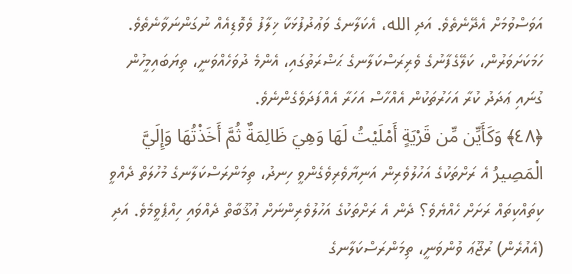އަވަސްވުމަށް އެދޭނެތެވެ. އަދި الله، އެކަލާނގެ ވަޢުދުފުޅަކާ ޚިލާފު ވެވޮޑިއެއް ނުގަންނަވާނެތެވެ. ހަމަކަށަވަރުން، ކަލޭގެފާނުގެ ވެރިރަސްކަލާނގެ ޙަޟްރަތުގައި، އެންމެ ދުވަހެއްވަނީ، ތިޔަބައިމީހުން ގުނައި ޢަދަދު ކުރާ އަހަރުތަކުން އެއްހާސް އަހަރާ އެއްފަދަވެގެންނެވެ.
﴿٤٨﴾ وَكَأَيِّن مِّن قَرْيَةٍ أَمْلَيْتُ لَهَا وَهِيَ ظَالِمَةٌ ثُمَّ أَخَذْتُهَا وَإِلَيَّ الْمَصِيرُ އެ ރަށްތަކުގެ އަހުލުވެރިން އަނިޔާވެރިވެގެންވީ ހިނދު، ތިމަންރަސްކަލާނގެ މުހުލަތް ދެއްވީ ކިތައްކިތައް ރަށަށް ހެއްޔެވެ؟ ދެން އެ ރަށްތަކުގެ އަހުލުވެރިންނަށް ޢުޤޫބާތް ދެއްވައި ހިއްޕެވީމެވެ. އަދި (އެއުރެން) ރުޖޫޢަ ވުންވަނީ، ތިމަންރަސްކަލާނގެ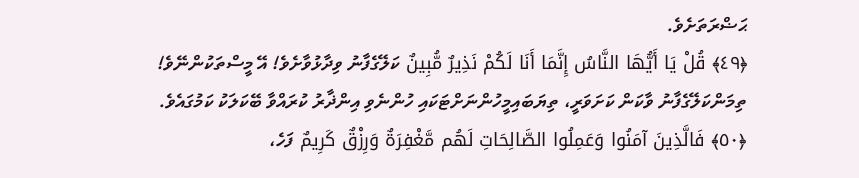ޙަޟްރަތަށެވެ.
﴿٤٩﴾ قُلْ يَا أَيُّهَا النَّاسُ إِنَّمَا أَنَا لَكُمْ نَذِيرٌ مُّبِينٌ ކަލޭގެފާނު ވިދާޅުވާށެވެ! އޭ މީސްތަކުންނޭވެ! ތިމަންކަލޭގެފާނު ވާކަން ކަށަވަރީ، ތިޔަބައިމީހުންނަށްޓަކައި ހުންނެވި އިންޛާރު ކުރައްވާ ބޭކަލަކު ކަމުގައެވެ.
﴿٥٠﴾ فَالَّذِينَ آمَنُوا وَعَمِلُوا الصَّالِحَاتِ لَهُم مَّغْفِرَةٌ وَرِزْقٌ كَرِيمٌ ފަހެ،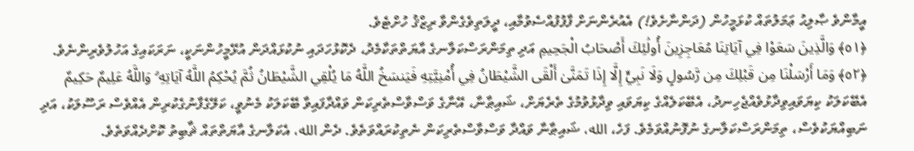އީމާންވެ ޞާލިޙު ޢަމަލުތައް ކުޅަމީހުން (ދަންނާށެވެ!) އެއުރެންނަށް ފާފުފުއްސެވުމާއި، ދީލަތިވެގެންވާ ރިޒްޤު ހުށްޓެވެ.
﴿٥١﴾ وَالَّذِينَ سَعَوْا فِي آيَاتِنَا مُعَاجِزِينَ أُولَٰئِكَ أَصْحَابُ الْجَحِيمِ އަދި ތިމަންރަސްކަލާނގެ އާޔަތްތަކާމެދު، ދެކޮޅުހަދައި ނުކުޅައްދަން އުޅޭމީހުންނަކީ، ނަރަކައިގެ އަހުލުވެރިންނެވެ.
﴿٥٢﴾ وَمَا أَرْسَلْنَا مِن قَبْلِكَ مِن رَّسُولٍ وَلَا نَبِيٍّ إِلَّا إِذَا تَمَنَّىٰ أَلْقَى الشَّيْطَانُ فِي أُمْنِيَّتِهِ فَيَنسَخُ اللَّهُ مَا يُلْقِي الشَّيْطَانُ ثُمَّ يُحْكِمُ اللَّهُ آيَاتِهِ ۗ وَاللَّهُ عَلِيمٌ حَكِيمٌ އެބޭކަލަކު ކިޔަވައިވިދާޅުވެއްޖެހިނދު، އެބޭކަލެއްގެ ކިޔަވައި ވިދާޅުވުމުގެ ތެރެޔަށް، ޝައިޠާނާ، އޭނާގެ ވަސްވާސްތެރިކަން ވައްދާފައިވާ ބޭކަލަކު މެނުވީ، ކަލޭގެފާނުގެކުރިން އެއްވެސް ރަސޫލަކު، އަދި ނަބިއްޔަކުވެސް، ތިމަންރަސްކަލާނގެ ނުފޮނުއްވަމެވެ. ފަހެ، الله، ޝައިޠާނާ ވައްދާ ވަސްވާސްތެރިކަން ނެތިކުރައްވަތެވެ. ދެން الله، އެކަލާނގެ އާޔަތްތައް ޘާބިތު ކޮށްދެއްވަތެވެ.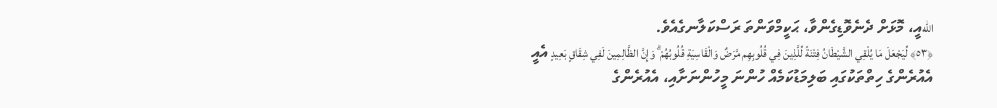اللهއީ، މޮޅަށް ދެނެވޮޑިގެންވާ، ޙަކީމްވަންތަ ރަސްކަލާނގެއެވެ.
﴿٥٣﴾ لِّيَجْعَلَ مَا يُلْقِي الشَّيْطَانُ فِتْنَةً لِّلَّذِينَ فِي قُلُوبِهِم مَّرَضٌ وَالْقَاسِيَةِ قُلُوبُهُمْ ۗ وَإِنَّ الظَّالِمِينَ لَفِي شِقَاقٍ بَعِيدٍ އެއީ އެއުރެންގެ ހިތްތަކުގައި ބަލިމަޑުކަމެއް ހުންނަ މީހުންނަށާއި، އެއުރެންގެ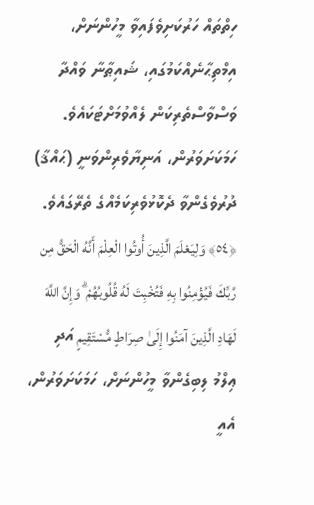ހިތްތައް ހަރުކަށިވެފައިވާ މީހުންނަށް، އިމްތިޙާނެއްކަމުގައި، ޝައިޠާނާ ވައްދާ ވަސްވާސްތެރިކަން ލެއްވުމަށްޓަކައެވެ. ހަމަކަށަވަރުން، އަނިޔާވެރިންވަނީ (ޙައްޤާ) ދުރުވެގެންވާ ދެކޮޅުވެރިކަމެއްގެ ތެރޭގައެވެ.
﴿٥٤﴾ وَلِيَعْلَمَ الَّذِينَ أُوتُوا الْعِلْمَ أَنَّهُ الْحَقُّ مِن رَّبِّكَ فَيُؤْمِنُوا بِهِ فَتُخْبِتَ لَهُ قُلُوبُهُمْ ۗ وَإِنَّ اللَّهَ لَهَادِ الَّذِينَ آمَنُوا إِلَىٰ صِرَاطٍ مُّسْتَقِيمٍ އަދި ޢިލްމު ލިބިގެންވާ މީހުންނަށް، ހަމަކަށަވަރުން، އެއީ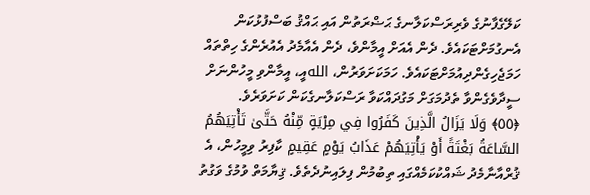ކަލޭގެފާނުގެ ވެރިރަސްކަލާނގެ ޙަޟްރަތުން އައި ޙައްޤު ބަސްފުޅުކަން އެނގުމަށްޓަކައެވެ. ދެން އެއަށް އީމާންވެ، ދެން އެއާމެދު އެއުރެންގެ ހިތްތައް ހަމަޖެހިގެންދިއުމަށްޓަކައެވެ. ހަމަކަށަވަރުން، اللهއީ، އީމާންވި މީހުންނަށް ސީދާވެގެންވާ ތެދުމަގަށް މަގުދައްކަވާ ރަސްކަލާނގެކަން ކަށަވަރެވެ.
﴿٥٥﴾ وَلَا يَزَالُ الَّذِينَ كَفَرُوا فِي مِرْيَةٍ مِّنْهُ حَتَّىٰ تَأْتِيَهُمُ السَّاعَةُ بَغْتَةً أَوْ يَأْتِيَهُمْ عَذَابُ يَوْمٍ عَقِيمٍ ކާފިރު ވިމީހުން، އެ ޤުރްއާނާމެދު ޝައްކުކަމެއްގައި ތިބުމުން ފިލައިނުދެތެވެ. ޤިޔާމަތް ވުމުގެ ވަގުތު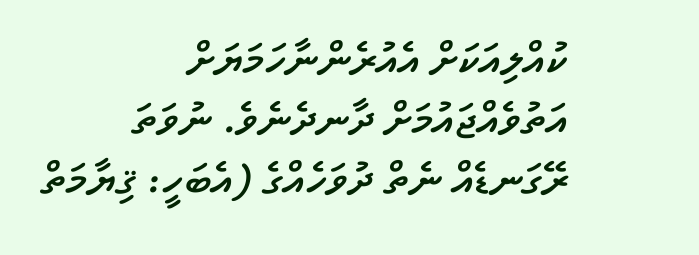ކުއްލިއަކަށް އެއުރެންނާހަމަޔަށް އަތުވެއްޖައުމަށް ދާނދެނެވެ. ނުވަތަ ރޭގަނޑެއް ނެތް ދުވަހެއްގެ (އެބަހީ: ޤިޔާމަތް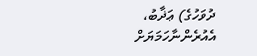ދުވަހުގެ) ޢަޛާބު، އެއުރެންނާހަމަޔަށް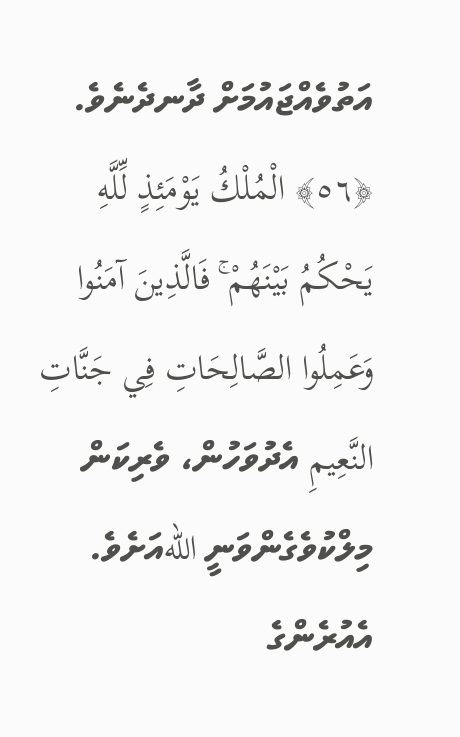އަތުވެއްޖައުމަށް ދާނދެނެވެ.
﴿٥٦﴾ الْمُلْكُ يَوْمَئِذٍ لِّلَّهِ يَحْكُمُ بَيْنَهُمْ ۚ فَالَّذِينَ آمَنُوا وَعَمِلُوا الصَّالِحَاتِ فِي جَنَّاتِ النَّعِيمِ އެދުވަހުން، ވެރިކަން މިލްކުވެގެންވަނީ اللهއަށެވެ. އެއުރެންގެ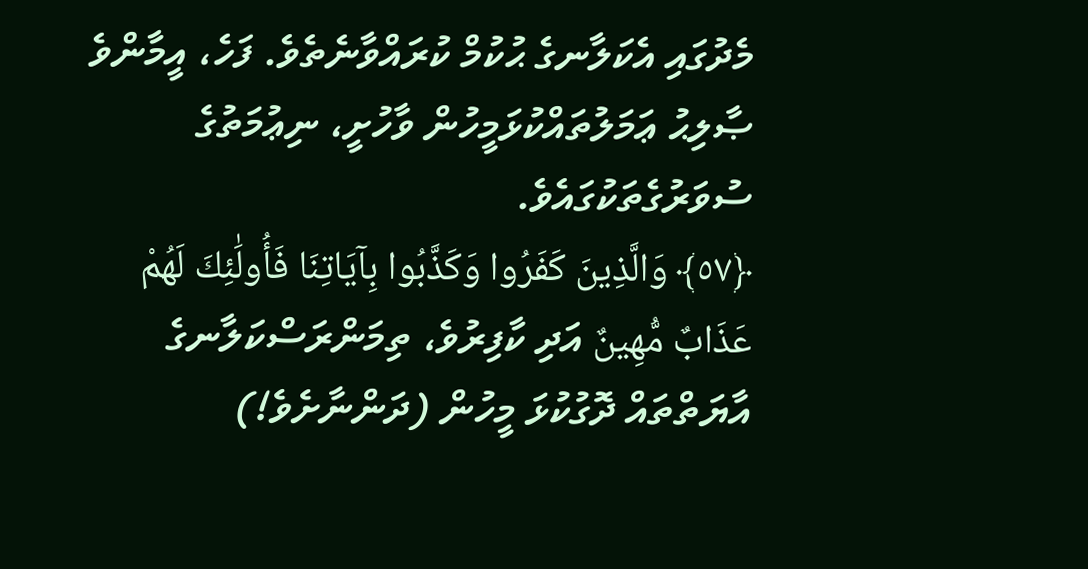މެދުގައި އެކަލާނގެ ޙުކުމް ކުރައްވާނެތެވެ. ފަހެ، އީމާންވެ ޞާލިޙު ޢަމަލުތައްކުޅަމީހުން ވާހުށީ، ނިޢުމަތުގެ ސުވަރުގެތަކުގައެވެ.
﴿٥٧﴾ وَالَّذِينَ كَفَرُوا وَكَذَّبُوا بِآيَاتِنَا فَأُولَٰئِكَ لَهُمْ عَذَابٌ مُّهِينٌ އަދި ކާފިރުވެ، ތިމަންރަސްކަލާނގެ އާޔަތްތައް ދޮގުކުޅަ މީހުން (ދަންނާށެވެ!)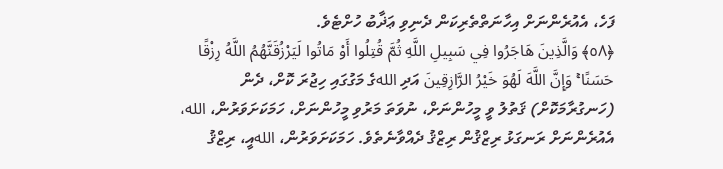ފަހެ، އެއުރެންނަށް އިހާނަތްތެރިކަން ދެނިވި ޢަޛާބު ހުށްޓެވެ.
﴿٥٨﴾ وَالَّذِينَ هَاجَرُوا فِي سَبِيلِ اللَّهِ ثُمَّ قُتِلُوا أَوْ مَاتُوا لَيَرْزُقَنَّهُمُ اللَّهُ رِزْقًا حَسَنًا ۚ وَإِنَّ اللَّهَ لَهُوَ خَيْرُ الرَّازِقِينَ އަދި اللهގެ މަގުގައި ހިޖުރަ ކޮށް، ދެން (ހަނގުރާމަކޮށް) ޤަތުލު ވީ މީހުންނަށް، ނުވަތަ މަރުވި މީހުންނަށް، ހަމަކަށަވަރުން، الله، އެއުރެންނަށް ރަނގަޅު ރިޒްޤުން ރިޒްޤު ދެއްވާނެތެވެ. ހަމަކަށަވަރުން، اللهއީ، ރިޒްޤު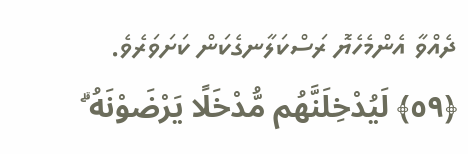ދެއްވާ އެންމެހެޔޮ ރަސްކަލާނގެކަން ކަށަވަރެވެ.
﴿٥٩﴾ لَيُدْخِلَنَّهُم مُّدْخَلًا يَرْضَوْنَهُ ۗ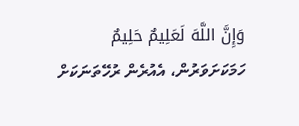وَإِنَّ اللَّهَ لَعَلِيمٌ حَلِيمٌ ހަމަކަށަވަރުން، އެއުރެން ރުހޭތަނަކަށް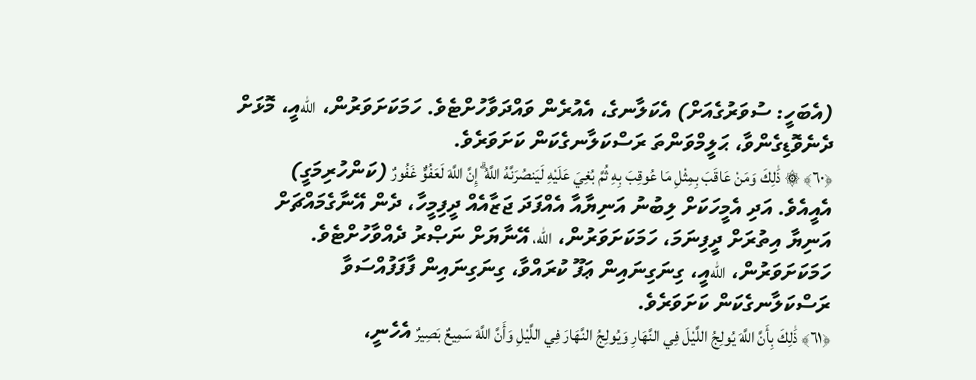(އެބަހީ: ސުވަރުގެއަށް) އެކަލާނގެ، އެއުރެން ވައްދަވާހުށްޓެވެ. ހަމަކަށަވަރުން، اللهއީ، މޮޅަށް ދެނެވޮޑިގެންވާ، ޙަލީމްވަންތަ ރަސްކަލާނގެކަން ކަށަވަރެވެ.
﴿٦٠﴾ ۞ ذَٰلِكَ وَمَنْ عَاقَبَ بِمِثْلِ مَا عُوقِبَ بِهِ ثُمَّ بُغِيَ عَلَيْهِ لَيَنصُرَنَّهُ اللَّهُ ۗ إِنَّ اللَّهَ لَعَفُوٌّ غَفُورٌ (ކަންހުރިމަގީ) އެއީއެވެ. އަދި އެމީހަކަށް ލިބުނު އަނިޔާއާ އެއްފަދަ ޖަޒާއެއް ދީފިމީހާ، ދެން އޭނާގެމައްޗަށް އަނިޔާ އިތުރަށް ދީފިނަމަ، ހަމަކަށަވަރުން، الله، އޭނާޔަށް ނަޞްރު ދެއްވާހުށްޓެވެ. ހަމަކަށަވަރުން، اللهއީ، ގިނަގިނައިން ޢަފޫ ކުރައްވާ، ގިނަގިނައިން ފާފަފުއްސަވާ ރަސްކަލާނގެކަން ކަށަވަރެވެ.
﴿٦١﴾ ذَٰلِكَ بِأَنَّ اللَّهَ يُولِجُ اللَّيْلَ فِي النَّهَارِ وَيُولِجُ النَّهَارَ فِي اللَّيْلِ وَأَنَّ اللَّهَ سَمِيعٌ بَصِيرٌ އެހެނީ،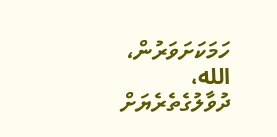ހަމަކަށަވަރުން، الله، ދުވާލުގެތެރެޔަށް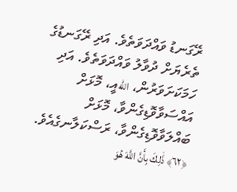ރޭގަނޑު ވައްދަވަތެވެ. އަދި ރޭގަނޑުގެ ތެރެޔަށް ދުވާލު ވައްދަވަތެވެ. އަދި ހަމަކަށަވަރުން، اللهއީ، މޮޅަށް އައްސަވާވޮޑިގެންވާ، މޮޅަށް ބައްލަވާވޮޑިގެންވާ، ރަސްކަލާނގެއެވެ.
﴿٦٢﴾ ذَٰلِكَ بِأَنَّ اللَّهَ هُوَ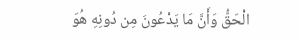الْحَقُّ وَأَنَّ مَا يَدْعُونَ مِن دُونِهِ هُوَ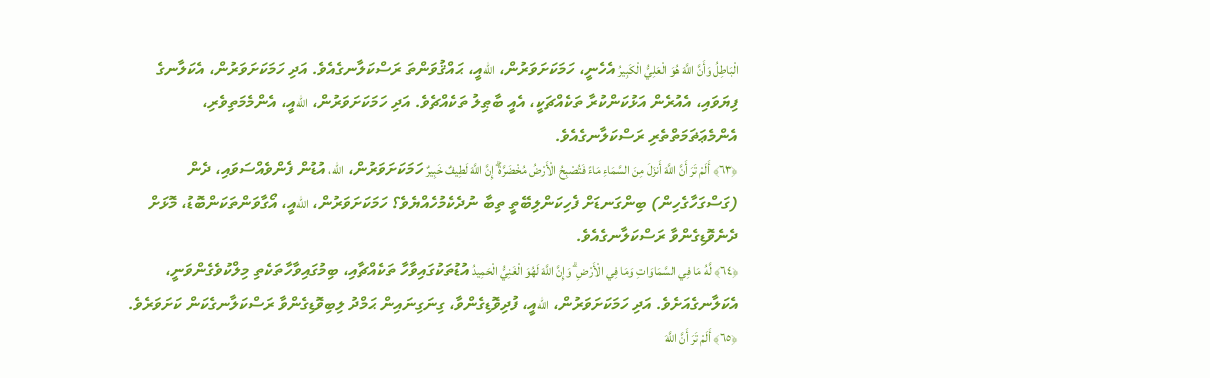الْبَاطِلُ وَأَنَّ اللَّهَ هُوَ الْعَلِيُّ الْكَبِيرُ އެހެނީ، ހަމަކަށަވަރުން، اللهއީ، ޙައްޤުވަންތަ ރަސްކަލާނގެއެވެ. އަދި ހަމަކަށަވަރުން، އެކަލާނގެ ފިޔަވައި، އެއުރެން އަޅުކަންކުރާ ތަކެއްޗަކީ، އެއީ ބާޠިލު ތަކެއްޗެވެ. އަދި ހަމަކަށަވަރުން، اللهއީ، އެންމެމަތިވެރި، އެންމެޢަޡަމަތްތެރި ރަސްކަލާނގެއެވެ.
﴿٦٣﴾ أَلَمْ تَرَ أَنَّ اللَّهَ أَنزَلَ مِنَ السَّمَاءِ مَاءً فَتُصْبِحُ الْأَرْضُ مُخْضَرَّةً ۗ إِنَّ اللَّهَ لَطِيفٌ خَبِيرٌ ހަމަކަށަވަރުން، الله، އުޑުން ފެންވެއްސަވައި، ދެން (ގަސްގަހާގެހިން) ބިންގަނޑަށް ފެހިކަންލިބޭތީ ތިބާ ނުދެކެމުހެއްޔެވެ؟ ހަމަކަށަވަރުން، اللهއީ، އޯގާވަންތަކަންބޮޑު، މޮޅަށް ދެނެވޮޑިގެންވާ ރަސްކަލާނގެއެވެ.
﴿٦٤﴾ لَّهُ مَا فِي السَّمَاوَاتِ وَمَا فِي الْأَرْضِ ۗ وَإِنَّ اللَّهَ لَهُوَ الْغَنِيُّ الْحَمِيدُ އުޑުތަކުގައިވާހާ ތަކެއްޗާއި، ބިމުގައިވާހާތަކެތި މިލްކުވެގެންވަނީ، އެކަލާނގެއަށެވެ. އަދި ހަމަކަށަވަރުން، اللهއީ، ފުދިވޮޑިގެންވާ، ގިނަގިނައިން ޙަމްދު ލިބިވޮޑިގެންވާ ރަސްކަލާނގެކަން ކަށަވަރެވެ.
﴿٦٥﴾ أَلَمْ تَرَ أَنَّ اللَّهَ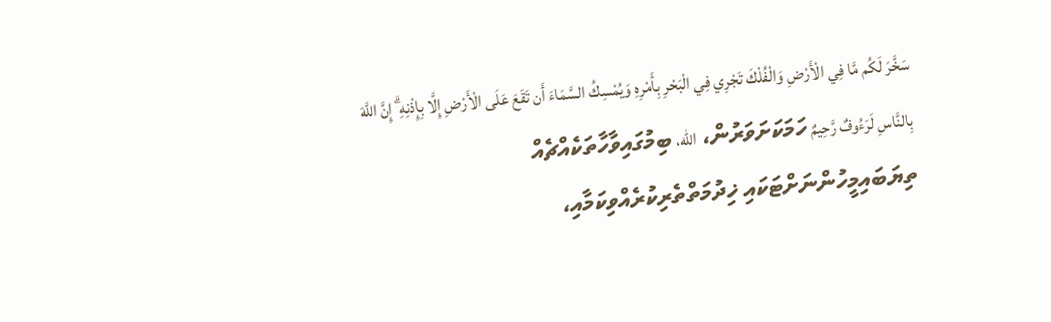سَخَّرَ لَكُم مَّا فِي الْأَرْضِ وَالْفُلْكَ تَجْرِي فِي الْبَحْرِ بِأَمْرِهِ وَيُمْسِكُ السَّمَاءَ أَن تَقَعَ عَلَى الْأَرْضِ إِلَّا بِإِذْنِهِ ۗ إِنَّ اللَّهَ بِالنَّاسِ لَرَءُوفٌ رَّحِيمٌ ހަމަކަށަވަރުން، الله، ބިމުގައިވާހާތަކެއްޗެއް ތިޔަބައިމީހުންނަށްޓަކައި ޚިދުމަތްތެރިކުރެއްވިކަމާއި،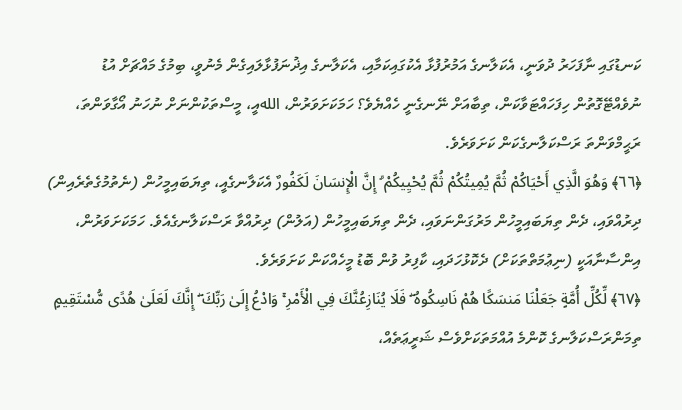ކަނޑުގައި ނާފަހަރު ދުވަނީ، އެކަލާނގެ އަމުރުފުޅާ އެކުގައިކަމާއި، އެކަލާނގެ އިޛުނަފުޅާލައިގެން މެނުވީ، ބިމުގެ މައްޗަށް އުޑު ނުވެއްޓޭގޮތުން ހިފަހައްޓަވާކަން، ތިބާއަށް ނޭނގެނީ ހެއްޔެވެ؟ ހަމަކަށަވަރުން، اللهއީ، މީސްތަކުންނަށް ނުހަނު އޯގާވަންތަ، ރަޙީމްވަންތަ ރަސްކަލާނގެކަން ކަށަވަރެވެ.
﴿٦٦﴾ وَهُوَ الَّذِي أَحْيَاكُمْ ثُمَّ يُمِيتُكُمْ ثُمَّ يُحْيِيكُمْ ۗ إِنَّ الْإِنسَانَ لَكَفُورٌ އެކަލާނގެއީ، ތިޔަބައިމީހުން (ނެތުމުގެތެރެއިން) ދިރުއްވައި، ދެން ތިޔަބައިމީހުން މަރުގަންނަވައި، ދެން ތިޔަބައިމީހުން (އަލުން) ދިރުއްވާ ރަސްކަލާނގެއެވެ. ހަމަކަށަވަރުން، އިންސާނާއަކީ (ނިޢުމަތްތަކަށް) ދެކޮޅުހަދައި، ކާފިރު ވުން ބޮޑު މީހެއްކަން ކަށަވަރެވެ.
﴿٦٧﴾ لِّكُلِّ أُمَّةٍ جَعَلْنَا مَنسَكًا هُمْ نَاسِكُوهُ ۖ فَلَا يُنَازِعُنَّكَ فِي الْأَمْرِ ۚ وَادْعُ إِلَىٰ رَبِّكَ ۖ إِنَّكَ لَعَلَىٰ هُدًى مُّسْتَقِيمٍ ތިމަންރަސްކަލާނގެ ކޮންމެ އުއްމަތަކަށްވެސް ޝަރީޢަތެއް،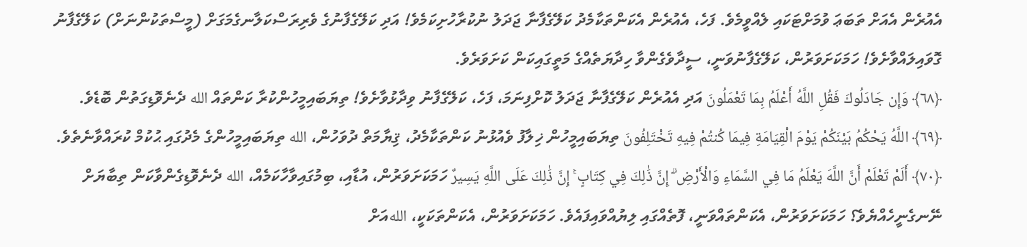އެއުރެން އެއަށް ތަބަޢަ ވުމަށްޓަކައި ލެއްވީމެވެ. ފަހެ، އެއުރެން އެކަންތަކާމެދު ކަލޭގެފާނާ ޖަދަލު ނުކުރާހުށިކަމެވެ! އަދި ކަލޭގެފާނުގެ ވެރިރަސްކަލާނގެމަގަށް (މީސްތަކުންނަށް) ކަލޭގެފާނު ގޮވައިލައްވާށެވެ! ހަމަކަށަވަރުން، ކަލޭގެފާނުވަނީ، ސީދާވެގެންވާ ހިދާޔަތެއްގެ މަތީގައިކަން ކަށަވަރެވެ.
﴿٦٨﴾ وَإِن جَادَلُوكَ فَقُلِ اللَّهُ أَعْلَمُ بِمَا تَعْمَلُونَ އަދި އެއުރެން ކަލޭގެފާނާ ޖަދަލު ކޮށްފިނަމަ، ފަހެ، ކަލޭގެފާނު ވިދާޅުވާށެވެ! ތިޔަބައިމީހުންކުރާ ކަންތައް الله ދެނެވޮޑިގަތުން ބޮޑެވެ.
﴿٦٩﴾ اللَّهُ يَحْكُمُ بَيْنَكُمْ يَوْمَ الْقِيَامَةِ فِيمَا كُنتُمْ فِيهِ تَخْتَلِفُونَ ތިޔަބައިމީހުން ޚިލާފު ވެއުޅުނު ކަންތަކާމެދު، ޤިޔާމަތް ދުވަހުން، الله ތިޔަބައިމީހުންގެ މެދުގައި ޙުކުމް ކުރައްވާނެތެވެ.
﴿٧٠﴾ أَلَمْ تَعْلَمْ أَنَّ اللَّهَ يَعْلَمُ مَا فِي السَّمَاءِ وَالْأَرْضِ ۗ إِنَّ ذَٰلِكَ فِي كِتَابٍ ۚ إِنَّ ذَٰلِكَ عَلَى اللَّهِ يَسِيرٌ ހަމަކަށަވަރުން، އުޑާއި، ބިމުގައިވާހާކަމެއް، الله ދެނެވޮޑިގެންވާކަން ތިބާޔަށް ނޭނގެނީހެއްޔެވެ؟ ހަމަކަށަވަރުން، އެކަންތައްވަނީ، ފޮތެއްގައި ލިޔުއްވައިފައެވެ. ހަމަކަށަވަރުން، އެކަންތަކަކީ، اللهއަށް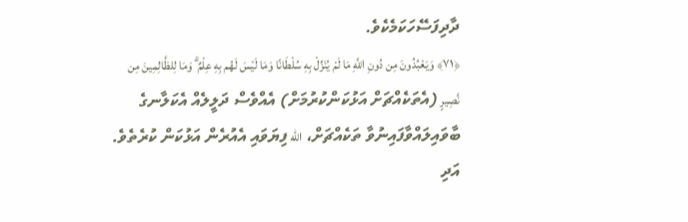ދާދިފަސޭހަކަމެކެވެ.
﴿٧١﴾ وَيَعْبُدُونَ مِن دُونِ اللَّهِ مَا لَمْ يُنَزِّلْ بِهِ سُلْطَانًا وَمَا لَيْسَ لَهُم بِهِ عِلْمٌ ۗ وَمَا لِلظَّالِمِينَ مِن نَّصِيرٍ (އެތަކެއްޗަށް އަޅުކަންކުރުމަށް) އެއްވެސް ދަލީލެއް އެކަލާނގެ ބާވައިލައްވާފައިނުވާ ތަކެއްޗަށް، الله ފިޔަވައި އެއުރެން އަޅުކަން ކުރެތެވެ. އަދި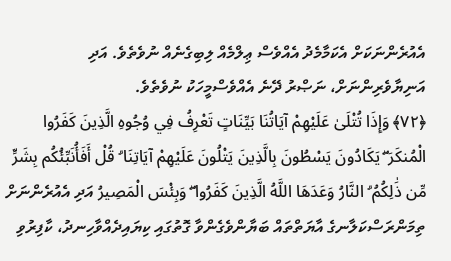އެއުރެންނަކަށް އެކަމާމެދު އެއްވެސް ޢިލްމެއް ލިބިގެނެއް ނުވެތެވެ. އަދި އަނިޔާވެރިންނަށް، ނަޞްރު ދޭނެ އެއްވެސްމީހަކު ނުވެތެވެ.
﴿٧٢﴾ وَإِذَا تُتْلَىٰ عَلَيْهِمْ آيَاتُنَا بَيِّنَاتٍ تَعْرِفُ فِي وُجُوهِ الَّذِينَ كَفَرُوا الْمُنكَرَ ۖ يَكَادُونَ يَسْطُونَ بِالَّذِينَ يَتْلُونَ عَلَيْهِمْ آيَاتِنَا ۗ قُلْ أَفَأُنَبِّئُكُم بِشَرٍّ مِّن ذَٰلِكُمُ ۗ النَّارُ وَعَدَهَا اللَّهُ الَّذِينَ كَفَرُوا ۖ وَبِئْسَ الْمَصِيرُ އަދި އެއުރެންނަށް ތިމަންރަސްކަލާނގެ އާޔަތްތައް ބަޔާންވެގެންވާ ގޮތުގައި ކިޔައިދެއްވާހިނދު، ކާފިރުވި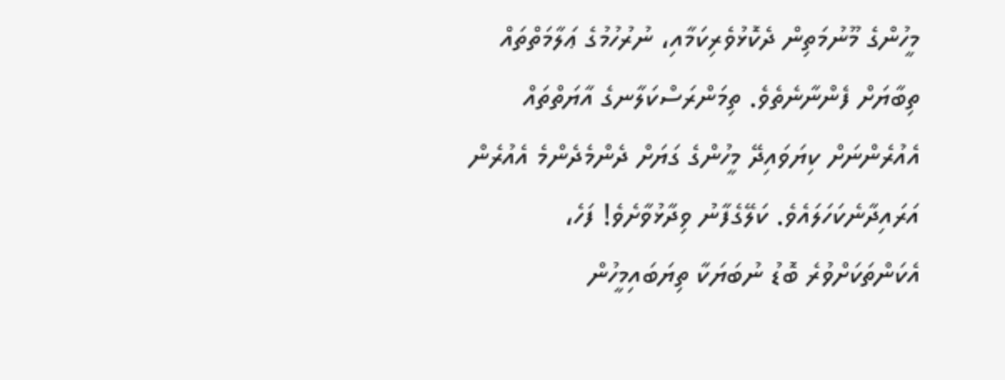މީހުންގެ މޫނުމަތިން ދެކޮޅުވެރިކަމާއި، ނުރުހުމުގެ ޢަލާމަތްތައް ތިބާޔަށް ފެންނާނެތެވެ. ތިމަންރަސްކަލާނގެ އާޔަތްތައް އެއުރެންނަށް ކިޔަވައިދޭ މީހުންގެ ގަޔަށް ދެންމެދެންމެ އެއުރެން އަރައިދާނެކަހަލައެވެ. ކަލޭގެފާނު ވިދާޅުވާށެވެ! ފަހެ، އެކަންތަކަށްވުރެ ބޮޑު ނުބަޔަކާ ތިޔަބައިމީހުން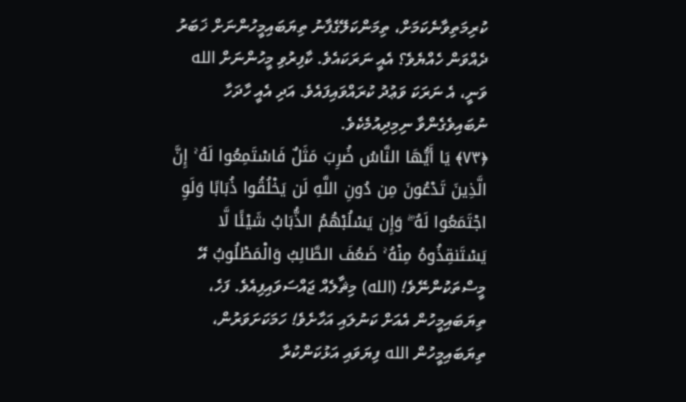ކުރިމަތިވާނެކަމަށް، ތިމަންކަލޭގެފާނު ތިޔަބައިމީހުންނަށް ޚަބަރު ދެއްވަން ހެއްޔެވެ؟ އެއީ ނަރަކައެވެ. ކާފިރުވި މީހުންނަށް الله ވަނީ، އެ ނަރަކަ ވަޢުދު ކުރައްވައިފައެވެ. އަދި އެއީ ހާދަހާ ނުބައިވެގެންވާ ނިމިދިއުމެކެވެ.
﴿٧٣﴾ يَا أَيُّهَا النَّاسُ ضُرِبَ مَثَلٌ فَاسْتَمِعُوا لَهُ ۚ إِنَّ الَّذِينَ تَدْعُونَ مِن دُونِ اللَّهِ لَن يَخْلُقُوا ذُبَابًا وَلَوِ اجْتَمَعُوا لَهُ ۖ وَإِن يَسْلُبْهُمُ الذُّبَابُ شَيْئًا لَّا يَسْتَنقِذُوهُ مِنْهُ ۚ ضَعُفَ الطَّالِبُ وَالْمَطْلُوبُ އޭ މީސްތަކުންނޭވެ! (الله) މިޘާލެއް ޖައްސަވައިފިއެވެ. ފަހެ، ތިޔަބައިމީހުން އެއަށް ކަނުލައި އަހާށެވެ! ހަމަކަށަވަރުން، ތިޔަބައިމީހުން الله ފިޔަވައި އަޅުކަންކުރާ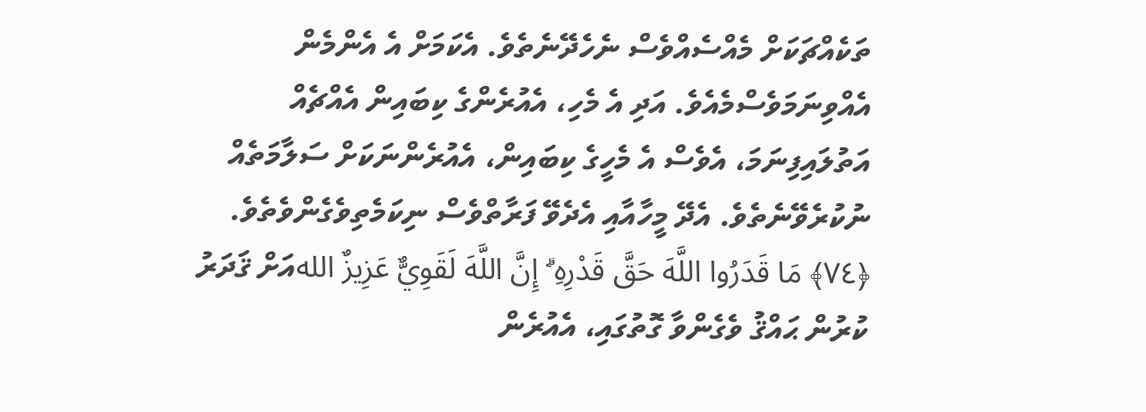ތަކެއްޗަކަށް މެއްސެއްވެސް ނެހެދޭނެތެވެ. އެކަމަށް އެ އެންމެން އެއްވިނަމަވެސްމެއެވެ. އަދި އެ މެހި، އެއުރެންގެ ކިބައިން އެއްޗެއް އަތުލައިފިނަމަ، އެވެސް އެ މެހީގެ ކިބައިން، އެއުރެންނަކަށް ސަލާމަތެއް ނުކުރެވޭނެތެވެ. އެދޭ މީހާއާއި އެދެވޭ ފަރާތްވެސް ނިކަމެތިވެގެންވެތެވެ.
﴿٧٤﴾ مَا قَدَرُوا اللَّهَ حَقَّ قَدْرِهِ ۗ إِنَّ اللَّهَ لَقَوِيٌّ عَزِيزٌ اللهއަށް ޤަދަރު ކުރުން ޙައްޤު ވެގެންވާ ގޮތުގައި، އެއުރެން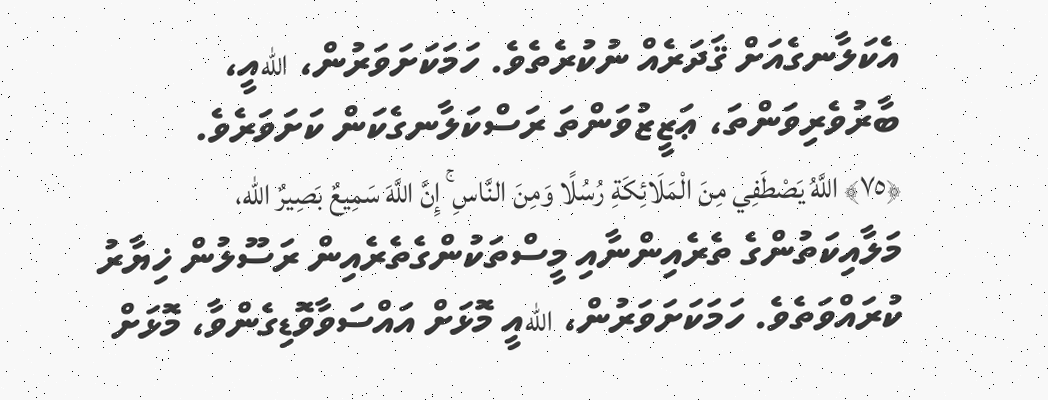އެކަލާނގެއަށް ޤަދަރެއް ނުކުރެތެވެ. ހަމަކަށަވަރުން، اللهއީ، ބާރުވެރިވަންތަ، ޢަޒީޒުވަންތަ ރަސްކަލާނގެކަން ކަށަވަރެވެ.
﴿٧٥﴾ اللَّهُ يَصْطَفِي مِنَ الْمَلَائِكَةِ رُسُلًا وَمِنَ النَّاسِ ۚ إِنَّ اللَّهَ سَمِيعٌ بَصِيرٌ الله، މަލާއިކަތުންގެ ތެރެއިންނާއި މީސްތަކުންގެތެރެއިން ރަސޫލުން ޚިޔާރު ކުރައްވަތެވެ. ހަމަކަށަވަރުން، اللهއީ މޮޅަށް އައްސަވާވޮޑިގެންވާ، މޮޅަށް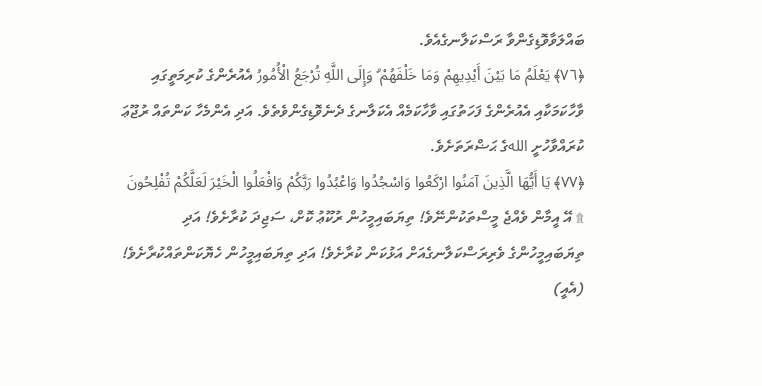ބައްލަވާވޮޑިގެންވާ ރަސްކަލާނގެއެވެ.
﴿٧٦﴾ يَعْلَمُ مَا بَيْنَ أَيْدِيهِمْ وَمَا خَلْفَهُمْ ۗ وَإِلَى اللَّهِ تُرْجَعُ الْأُمُورُ އެއުރެންގެ ކުރިމަތީގައި ވާހާކަމަކާއި އެއުރެންގެ ފަހަތުގައި ވާހާކަމެއް އެކަލާނގެ ދެނެވޮޑިގެންވެތެވެ. އަދި އެންމެހާ ކަންތައް ރުޖޫޢަ ކުރައްވާހުށީ اللهގެ ޙަޟްރަތަށެވެ.
﴿٧٧﴾ يَا أَيُّهَا الَّذِينَ آمَنُوا ارْكَعُوا وَاسْجُدُوا وَاعْبُدُوا رَبَّكُمْ وَافْعَلُوا الْخَيْرَ لَعَلَّكُمْ تُفْلِحُونَ ۩ އޭ އީމާން ވެއްޖެ މީސްތަކުންނޭވެ! ތިޔަބައިމީހުން ރުކޫޢު ކޮށް، ސަޖިދަ ކުރާށެވެ! އަދި ތިޔަބައިމީހުންގެ ވެރިރަސްކަލާނގެއަށް އަޅުކަން ކުރާށެވެ! އަދި ތިޔަބައިމީހުން ހެޔޮކަންތައްކުރާށެވެ! (އެއީ)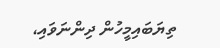ތިޔަބައިމީހުން ދިންނަވައި،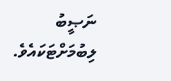ނަޞީބު ލިބުމަށްޓަކައެވެ.